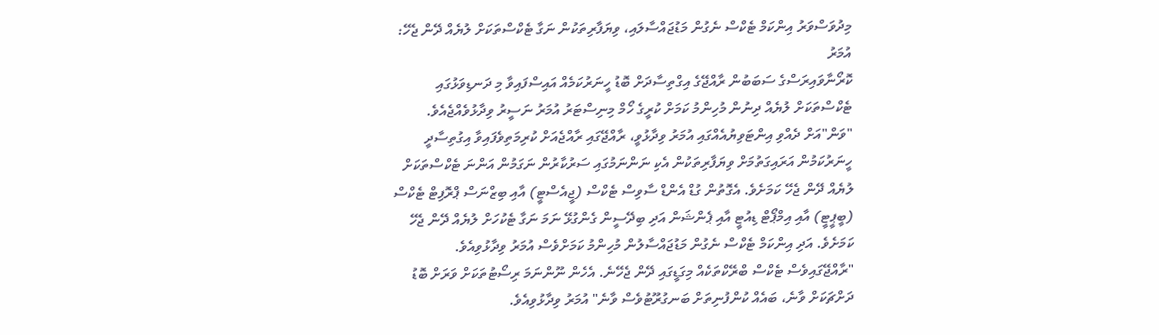މިދުވަސްވަރު އިންކަމް ޓެކްސް ނެގުން މަޑުޖައްސާލައި، ވިޔަފާރިތަކުން ނަގާ ޓެކްސްތަކަށް ލުޔެއް ދޭން ޖެހޭ: އުމަރު
ކޮރޯނާވައިރަސްގެ ސަބަބުން ރާއްޖޭގެ އިގްތިސާދަށް ބޮޑު ހީނަރުކަމެއް އައިސްފައިވާ މި ދަނޑިވަޅުގައި ޓެކްސްތަކަށް ލުޔެއް ދިނުން މުހިންމު ކަމަށް ކުރީގެ ހޯމް މިނިސްޓަރު އުމަރު ނަސީރު ވިދާޅުވެއްޖެއެވެ.
"ވަން"އަށް ދެއްވި އިންޓަވިޔުއެއްގައި އުމަރު ވިދާޅުވީ، ރާއްޖޭގައި ރާއްޖެއަށް ކުރިމަތިވެފައިވާ އިގުތިސާދީ ހީނަރުކަމުން އަރައިގަތުމަށް ވިޔަފާރިތަކުން އެކި ނަންނަމުގައި ސަރުކާރުން ނަގަމުން އަންނަ ޓެކްސްތަކަށް ލުޔެއް ދޭން ޖެހޭ ކަމަށެވެ. އެގޮތުން ގުޑް އެންޑް ސާވިސް ޓެކްސް (ޖީއެސްޓީ) އާއި ބިޒްނަސް ޕްރޮފިޓް ޓެކްސް (ބީޕީޓީ) އާއި އިމްޕޯޓް ޑިއުޓީ އާއި ޕެންޝަން އަދި ބިދޭސީން ގެންގުޅޭ ނަމަ ނަގާ ޓެކުހަށް ލުޔެއް ދޭން ޖެހޭ ކަމަށެވެ. އަދި އިންކަމް ޓެކްސް ނެގުން މަޑުޖައްސާލުން މުހިންމު ކަމަށްވެސް އުމަރު ވިދާޅުވިއެވެ.
"ރާއްޖޭގައިވެސް ޓެކްސް ބްރޭކްތަކެއް މިގަޑީގައި ދޭން ޖެހޭނެ. އެހެން ނޫންނަމަ ރިސޯޓުތަކަށް ވަރަށް ބޮޑު ދަށްޗަކަށް ވާނެ، ބައެއް ކުންފުނިތަށް ބަނގުރޫޓުވެސް ވާނެ" އުމަރު ވިދާޅުވިއެވެ.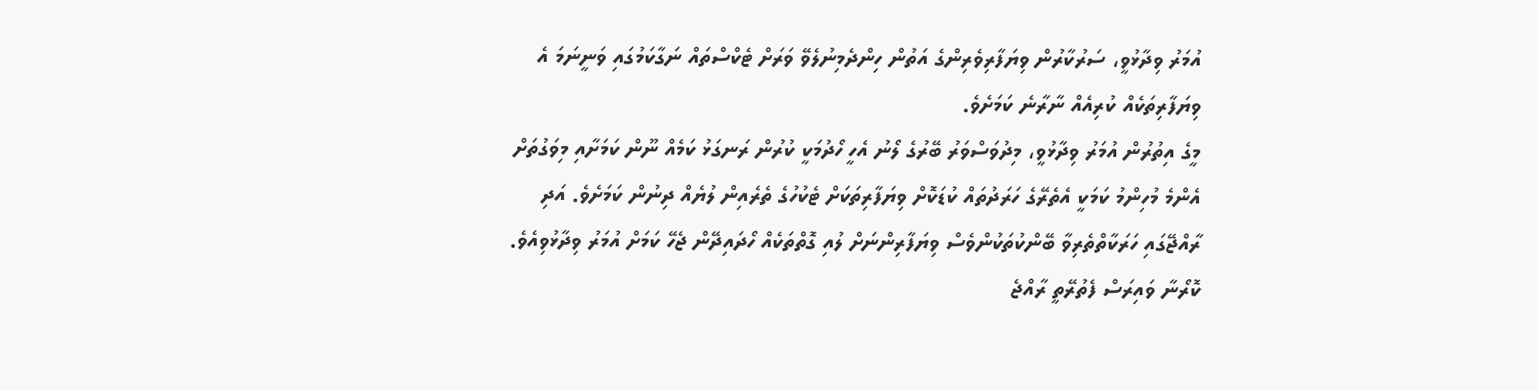އުމަރު ވިދާޅުވީ، ސަރުކާރުން ވިޔަފާރިވެރިންގެ އަތުން ހިންދެމިނުލެވޭ ވަރަށް ޓެކްސްތައް ނަގާކަމުގައި ވަނީނަމަ އެ ވިޔަފާރިތަކެއް ކުރިއެއް ނާރާނެ ކަމަށެވެ.
މީގެ އިތުރުން އުމަރު ވިދާޅުވީ، މިދުވަސްވަރު ބޭރުގެ ލޯނު އެހީ ހޯދުމަކީ ކުރުން ރަނގަޅު ކަމެއް ނޫން ކަމަށާއި މިވަގުތަށް އެންމެ މުހިންމު ކަމަކީ އެތެރޭގެ ހަރަދުތައް ކުޑަކޮށް ވިޔަފާރިތަކަށް ޓެކުހުގެ ތެރެއިން ލުޔެއް ދިނުން ކަމަށެވެ. އަދި ރާއްޖޭގައި ހަރަކާތްތެރިވާ ބޭންކުތަކުންވެސް ވިޔަފާރިންނަށް ލުއި ގޮތްތަކެއް ހޯދައިދޭން ޖެހޭ ކަމަށް އުމަރު ވިދާޅުވިއެވެ.
ކޮރޯނާ ވައިރަސް ފެތުރޭތީ ރާއްޖެ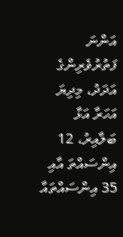އަންނަ ފަތުރުވެރިންގެ އަދަދު، މިދިޔަ އަހަރާ އަޅާ ބަލާއިރު، 12 އިންސައްތަ އާއި 35 އިންސައްތައާ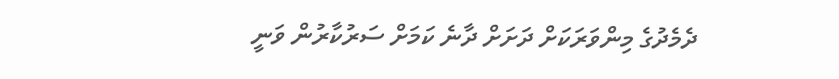ދެމެދުގެ މިންވަރަކަށް ދަށަށް ދާނެ ކަމަށް ސަރުކާރުން ވަނީ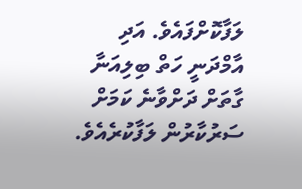ލަފާކޮށްފައެވެ. އަދި އާމްދަނީ ހަތް ބިލިއަނާ ގާތަށް ދަށްވާނެ ކަމަށް ސަރުކާރުން ލަފާކުރެއެވެ.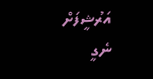އަރުޝީފަށް ނެގީ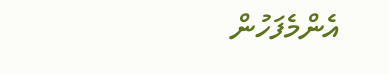އެންމެފަހުން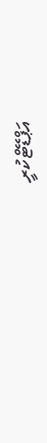އަޕްޑޭޓްކުރީ